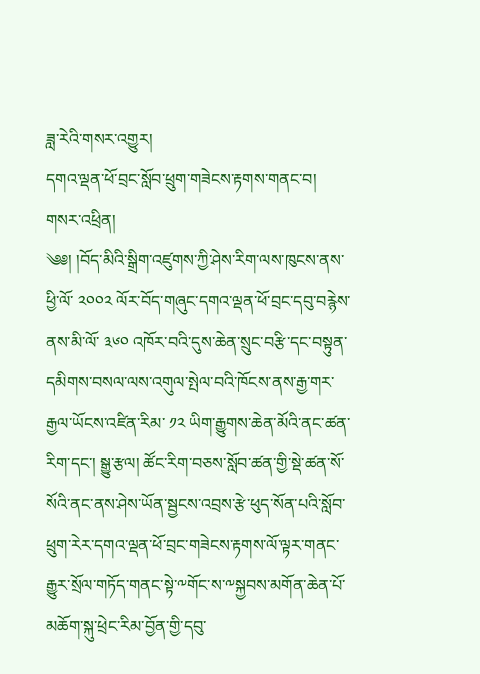ཟླ་རེའི་གསར་འགྱུར།
དགའ་ལྡན་ཕོ་བྲང་སློབ་ཕྲུག་གཟེངས་རྟགས་གནང་བ།
གསར་འཕྲིན།
༄༅། །བོད་མིའི་སྒྲིག་འཛུགས་ཀྱི་ཤེས་རིག་ལས་ཁུངས་ནས་ཕྱི་ལོ་ ༢༠༠༢ ལོར་བོད་གཞུང་དགའ་ལྡན་ཕོ་བྲང་དབུ་བརྙེས་ནས་མི་ལོ་ ༣༦༠ འཁོར་བའི་དུས་ཆེན་སྲུང་བརྩི་དང་བསྟུན་དམིགས་བསལ་ལས་འགུལ་སྤེལ་བའི་ཁོངས་ནས་རྒྱ་གར་རྒྱལ་ཡོངས་འཛིན་རིམ་ ༡༢ ཡིག་རྒྱུགས་ཆེན་མོའི་ནང་ཚན་རིག་དང་། སྒྱུ་རྩལ། ཚོང་རིག་བཅས་སློབ་ཚན་གྱི་སྡེ་ཚན་སོ་སོའི་ནང་ནས་ཤེས་ཡོན་སྦྱངས་འབྲས་རྩེ་ཕུད་སོན་པའི་སློབ་ཕྲུག་རེར་དགའ་ལྡན་ཕོ་བྲང་གཟེངས་རྟགས་ལོ་ལྟར་གནང་རྒྱུར་སྲོལ་གཏོད་གནང་སྟེ་༸གོང་ས་༸སྐྱབས་མགོན་ཆེན་པོ་མཆོག་སྐུ་ཕྲེང་རིམ་བྱོན་གྱི་དབུ་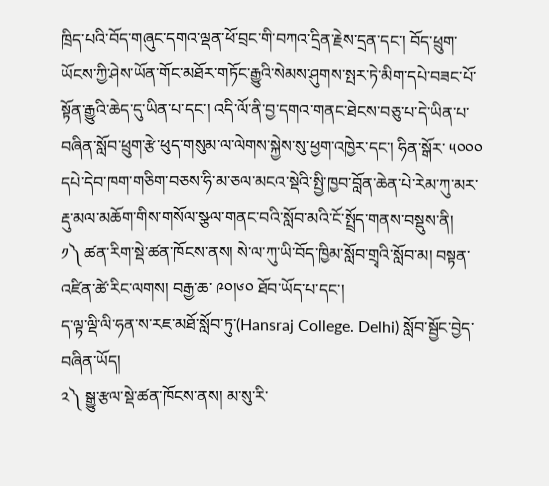ཁྲིད་པའི་བོད་གཞུང་དགའ་ལྡན་ཕོ་བྲང་གི་བཀའ་དྲིན་རྗེས་དྲན་དང་། བོད་ཕྲུག་ཡོངས་ཀྱི་ཤེས་ཡོན་གོང་མཐོར་གཏོང་རྒྱུའི་སེམས་ཤུགས་སྤར་ཏེ་མིག་དཔེ་བཟང་པོ་སྟོན་རྒྱུའི་ཆེད་དུ་ཡིན་པ་དང་། འདི་ལོ་ནི་བྱ་དགའ་གནང་ཐེངས་བཅུ་པ་དེ་ཡིན་པ་བཞིན་སློབ་ཕྲུག་རྩེ་ཕུད་གསུམ་ལ་ལེགས་སྐྱེས་སུ་ཕྱག་འཁྱེར་དང་། ཧིན་སྒོར་ ༥༠༠༠ དཔེ་དེབ་ཁག་གཅིག་བཅས་ཧི་མ་ཅལ་མངའ་སྡེའི་སྤྱི་ཁྱབ་བློན་ཆེན་པེ་རེམ་ཀུ་མར་ རྡུ་མལ་མཆོག་གིས་གསོལ་སྩལ་གནང་བའི་སློབ་མའི་ངོ་སྤྲོད་གནས་བསྡུས་ནི།
༡༽ ཚན་རིག་སྡེ་ཚན་ཁོངས་ནས། སེ་ལ་ཀུ་ཡི་བོད་ཁྱིམ་སློབ་གྲྭའི་སློབ་མ། བསྟན་འཛིན་ཚེ་རིང་ལགས། བརྒྱ་ཆ་ ༩༠།༦༠ ཐོབ་ཡོད་པ་དང་།
ད་ལྟ་ལྡི་ལི་ཧན་ས་རཇ་མཐོ་སློབ་ཏུ་(Hansraj College. Delhi) སློབ་སྦྱོང་བྱེད་བཞིན་ཡོད།
༢༽ སྒྱུ་རྩལ་སྡེ་ཚན་ཁོངས་ནས། མ་སུ་རི་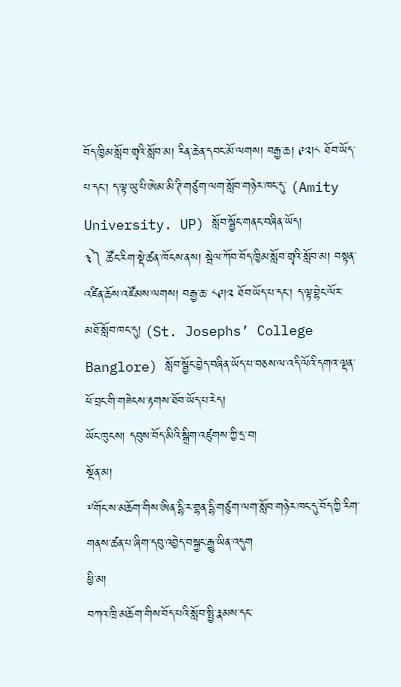བོད་ཁྱིམ་སློབ་གྲྭའི་སློབ་མ། རིན་ཆེན་དབང་མོ་ལགས། བརྒྱ་ཆ། ༩༢།༨ ཐོབ་ཡོད་པ་དང་། ད་ལྟ་ཡུ་པི་ཨེམ་མི་ཊི་གཙུག་ལག་སློབ་གཉེར་ཁང་དུ་ (Amity University. UP) སློབ་སྦྱོང་གནང་བཞིན་ཡོད།
༣༽ ཚོང་རིག་སྡེ་ཚན་ཁོངས་ནས། སྦེལ་ཀོབ་བོད་ཁྱིམ་སློབ་གྲྭའི་སློབ་མ། བསྟན་འཛིན་ཆོས་འཛོམས་ལགས། བརྒྱ་ཆ་ ༨༩།༢ ཐོབ་ཡོད་པ་དང་། ད་ལྟ་བྷེང་ལོར་མཐོ་སློབ་ཁང་དུ། (St. Josephs’ College Banglore) སློབ་སྦྱོང་བྱེད་བཞིན་ཡོད་པ་བཅས་ལ་འདི་ལོའི་དགའ་ལྡན་ཕོ་བྲང་གི་གཟེངས་རྟགས་ཐོབ་ཡོད་པ་རེད།
ཡོང་ཁུངས། དབུས་བོད་མིའི་སྒྲིག་འཛུགས་ཀྱི་དྲ་བ།
སྔོན་མ།
༸གོང་ས་མཆོག་གིས་ཨིན་དྷི་ར་གྷན་དྷི་གཙུག་ལག་སློབ་གཉེར་ཁང་དུ་བོད་ཀྱི་རིག་གནས་ཚན་པ་ཞིག་དབུ་འབྱེད་བསྐྱང་རྒྱུ་ཡིན་འདུག
ཕྱི་མ།
བཀའ་ཁྲི་མཆོག་གིས་བོད་པའི་སློབ་སྤྱི་རྣམས་དང་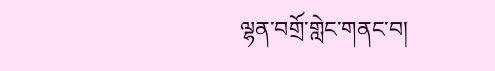ལྷན་བགྲོ་གླེང་གནང་བ།